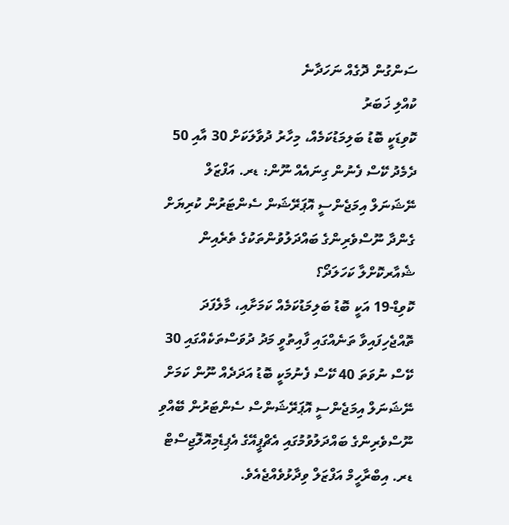ސަންގުން ދޮގެއް ނަހަދާނެ
ކުއްލި ޚަބަރު
ކޮވިޑަކީ ބޮޑު ބަލިމަޑުކަމެއް، މިހާރު ދުވާލަކަށް 30 އާއި 50 ދެމެދު ކޭސް ފެނުން ގިނައެއް ނޫން: ޑރ. އަފްޒަލް
ނޭޝަނަލް އިމަޖެންސީ އޮޕަރޭޝަން ސެންޓަރުން ކުރިޔަށް ގެންދާ ނޫސްވެރިންގެ ބައްދަލުވުންތަކުގެ ތެރެއިން
ޝެއާރކޮށްލާ ކަހަލަދޯ؟
ކޮވިޑް-19 އަކީ ބޮޑު ބަލިމަޑުކަމެއް ކަމަށާއި، މާލެފަދަ ތޮއްޖެހިފައިވާ ތަނެއްގައި ފާއިތުވީ މަދު ދުވަސްތަކެއްގައި 30 ކޭސް ނުވަތަ 40 ކޭސް ފެނުމަކީ ބޮޑު އަދަދެއް ނޫން ކަމަށް ނޭޝަނަލް އިމަޖެންސީ އޮޕަރޭޝަންސް ސެންޓަރުން ބޭއްވި ނޫސްވެރިންގެ ބައްދަލުވުމުގައި އެޗްޕީއޭގެ އެޕިޑެމިއޮލޮޖިސްޓް ޑރ. އިބްރާހީމް އަފްޒަލް ވިދާޅުވެއްޖެއެވެ.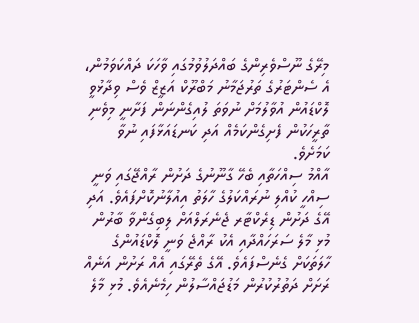މިރޭގެ ނޫސްވެރިންގެ ބައްދަލުވުމުގައި ވާހަކަ ދައްކަވަމުން، އެ ސެންޓަރުގެ ތަރުޖަމާނު މަބްރޫކް އަޒީޒް ވެސް ވިދާޅުވީ ލޮކްޑައުން އުވާލުމަށް ނުވަތަ ލުއިގެންނަން ފަށާނީ މިވެނި ތާރީހަކުން ފެށިގެންކަމެއް އަދި ކަނޑައަޅާފައި ނުވާ ކަމަށެވެ.
އާއްމު ސިއްހަތާއި ބެހޭ ގާނޫނުގެ ދަށުން ރާއްޖޭގައި ވަނީ ސިއްހީ ކުއްލި ނުރައްކަލުގެ ހާލަތު އިއުލާނުކޮށްފައެވެ. އަދި އޭގެ ދަށުން ޑިރެކްޓާރ ޖެނެރަލްއަށް ލިބިގެންވާ ބާރުން މުޅި މާލެ ސަރަހައްދާއި އެކު ރާއްޖެ ވަނީ ލޮކްޑައުންގެ ހާލަތަކަށް ގެނެސްފައެވެ. އޭގެ ތެރޭގައި އެއް ރަށުން އަނެއް ރަށަށް ދަތުރުކުރުން މަޑުޖައްސާލުން ހިމެނެއެވެ. މުޅި މާލެ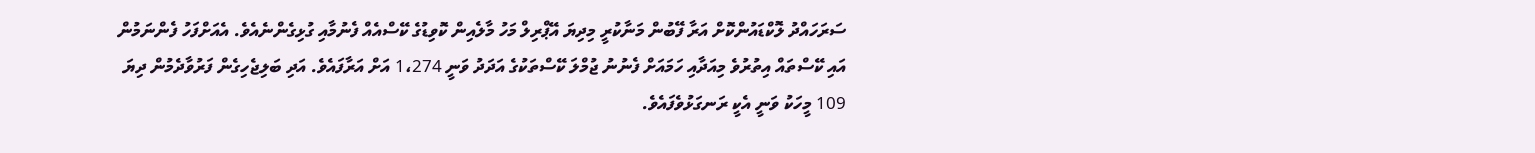ސަރަހައްދު ލޮކްޑައުންކޮށް އަރާ ފޭބުން މަނާކުރީ މިދިޔަ އޭޕްރިލް މަހު މާލެއިން ކޮވިޑުގެ ކޭސްއެއް ފެނުމާއި ގުޅިގެންނެއެވެ. އެއަށްފަހު ފެންނަމުން އައި ކޭސްތައް އިތުރުވެ މިއަދާއި ހަމައަށް ފެނުނު ޖުމްލަ ކޭސްތަކުގެ އަދަދު ވަނީ 1،274 އަށް އަރާފައެވެ. އަދި ބަލިޖެހިގެން ފަރުވާދެމުން ދިޔަ 109 މީހަކު ވަނީ އެކީ ރަނގަޅުވެފައެވެ.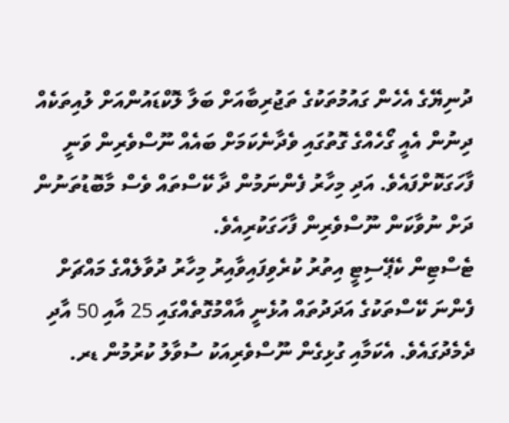ދުނިޔޭގެ އެހެން ގައުމުތަކުގެ ތަޖުރިބާއަށް ބަލާ ލޮކްޑައުންއަށް ލުއިތަކެއް ދިނުން އެއީ ގޯހެއްގެ ގޮތުގައި ވެދާނެކަމަށް ބައެއް ނޫސްވެރިން ވަނީ ފާހަގަކޮށްފައެވެ. އަދި މިހާރު ފެންނަމުން ދާ ކޭސްތައް ވެސް މާބޮޑުތަނުން ދަށް ނުވާކަން ނޫސްވެރިން ފާހަގަކުރިއެވެ.
ޓެސްޓިން ކެޕޭސިޓީ އިތުރު ކުރެވިފައިވާއިރު މިހާރު ދުވާލެއްގެ މައްޗަށް ފެންނަ ކޭސްތަކުގެ އަދަދުތައް އުޅެނީ އާއްމުގޮތެއްގައި 25 އާއި 50 އާދި ދެމެދުގައެވެ. އެކަމާއި ގުޅިގެން ނޫސްވެރިއަކު ސުވާލު ކުރުމުން ޑރ.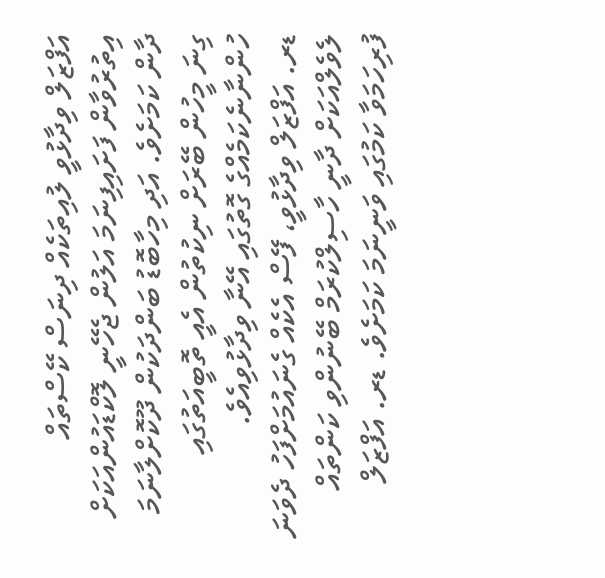އަފްޒަލް ވިދާޅުވީ ލުއިތަކެއް ދިނަސް ކޭސްތައް އިތުރުވާން ފަށައިފިނަމަ އަލުން ޖެހޭނީ ލޮކްޑައުންއަކަށް ދާން ކަމަށެވެ. އަދި މިހާބޮޑު ބަންދަކުން ދޫކޮށްލާނަމަ ގިނަ މީހުން ބޭރަށް ނިކުތުން އެއީ ތޮބީއަތުގައި ހުންނާނެކަމެއްގެ ގޮތުގައި އޭނާ ވިދާޅުވިއެވެ.
ޑރ. އަފްޒަލް ވިދާޅުވީ، ފޭސް އެކެއް ގެނައުމަށްފަހު ދެވަނަ ލެވެލްއަކަށް ދާނީ ހާސިލްކުރަމް ބޭނުންވި ކަންތައް ފުރިހަމަވާ ކަމުގައި ވަނީނަމަ ކަމަށެވެ. ޑރ. އަފްޒަލް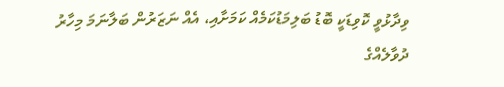ވިދާޅުވީ ކޮވިޑަކީ ބޮޑު ބަލިމަޑުކަމެއް ކަމަށާއި، އެއް ނަޒަރުން ބަލާނަމަ މިހާރު ދުވާލެއްގެ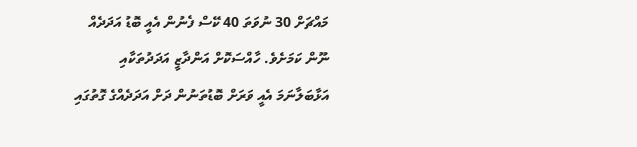މައްޗަށް 30 ނުވަތަ 40 ކޭސް ފެނުން އެއީ ބޮޑު އަދަދެއް ނޫން ކަމަށެވެ. ހާއްސަކޮށް އަންދާޒީ އަދަދުތަކާއި އަޅާބަލާނަމަ އެއީ ވަރަށް ބޮޑުތަނުން ދަށް އަދަދެއްގެ ގޮތުގައި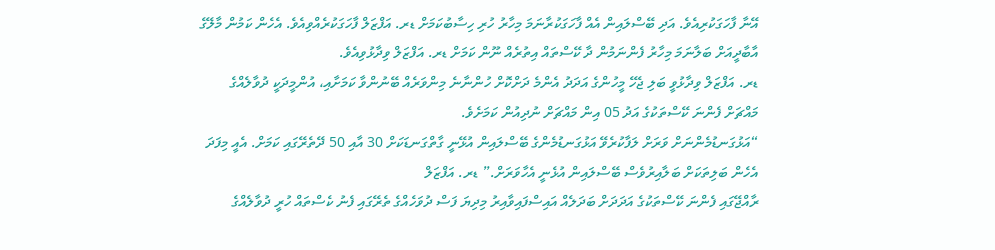އޭނާ ފާހަގަކުރިއެވެ. އަދި ބޭސްލައިން އެއް ފާހަގަކުރާނަމަ މިހާރު ހުރި ހިސާބުކަމަށް ޑރ. އަފްޒަލް ފާހަގަކުރެއްވިއެވެ. އެހެން ކަމުން މާލޭގެ އާބާދީއަށް ބަލާނަމަ މިހާރު ފެންނަމުން ދާ ކޭސްތައް އިތުރެއް ނޫން ކަމަށް ޑރ. އަފްޒަލް ވިދާޅުވިއެވެ.
ޑރ. އަފްޒަލް ވިދާޅުވީ ބަލި ޖެހޭ މީހުންގެ އަދަދު އެންމެ ދަށްކޮށް ހުންނާނެ މިންވަރެއް ބޭނުންވާ ކަމަށާއި، އުންމީދަކީ ދުވާލެއްގެ މައްޗަށް ފެންނަ ކޭސްތަކުގެ އަދު 05 އިން މައްޗަށް ނުދިއުން ކަމަށެވެ.
“އަޅުގަނޑުމެންނަށް ވަރަށް ލަފާކުރެވޭ އަޅުގަނޑުމެންގެ ބޭސްލައިން އުޅޭނީ ގާތްގަނޑަކަށް 30 އާއި 50 ދޭތެރޭގައި ކަމަށް. އެއީ މިފަދަ އެހެން ބަލިތަކަށް ބަލާއިރުވެސް ބޭސްލައިން އުޅެނީ އެހާވަރަށް.” ޑރ. އަފްޒަލް
ރާއްޖޭގައި ފެންނަ ކޭސްތަކުގެ އަދަދަށް ބަދަލެއް އައިސްފައިވާއިރު މިދިޔަ ފަސް ދުވަހެއްގެ ތެރޭގައި ފެނު ކެސްތައް ހުރީ ދުވާލެއްގެ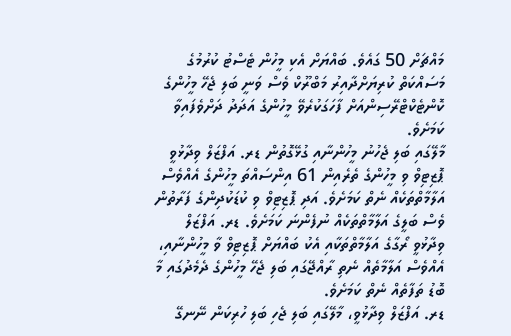މައްޗަށް 50 ގައެވެ. ބައްޔަށް އެކި މީހުން ޓެސްޓު ކުރުމުގެ މަސައްކަތް ކުރިޔަށްދާއިރު މަބްރޫކް ވެސް ވަނީ ބަލި ޖެހޭ މީހުންގެ ކޮންޓެކްޓްރޭސިންއަށް ފާހަގަކުރެވޭ މީހުންގެ އަދަދު ދަށްވެފައިވާ ކަމަށެވެ.
މާލޭގައި ބަލި ޖެހުނު މީހުންނާއި ގުޅޭގޮތުން ޑރ. އަފްޒަލް ވިދާޅުވީ ޕޮޒިޓިވް ވި މީހުންގެ ތެރެއިން 61 އިންސައްތަ މީހުންގެ އެއްވެސް އަލާމާތްތަކެއް ނެތް ކަމަށެވެ. އަދި ޕޮޒިޓިވް ވި ކުޑަކުދިންގެ ފަރާތުން ވެސް ބަލީގެ އަލާމާތްތަކެއް ނުފެންނަ ކަމަށެވެ. ޑރ. އަފްޒަލް ވިދާޅުވީ ރޯގާގެ އަލާމާތްތަކާއި އެކު ބައްޔަށް ޕޮޒިޓިވް ވާ މީހުންނާއި، އެއްވެސް އަލާމާތެއް ނެތި ރާއްޖޭގައި ބަލި ޖެހޭ މީހުންގެ ދެމެދުގައި މާ ބޮޑު ތަފާތެއް ނެތް ކަމަށެވެ.
ޑރ. އަފްޒަލް ވިދާޅުވީ، މާލޭގައި ބަލި ޖެހި ބަލި ހުރިކަން ނޭނގޭ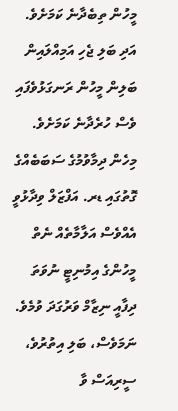މީހުން ތިބެދާނެ ކަމަށެވެ. އަދި ބަލި ޖެހި އަމިއްލައިން ބަލިން މީހުން ރަނގަޅުވެފައި ވެސް ހުރެދާނެ ކަމަށެވެ. މިހެން ދިމާވުމުގެ ސަބަބެއްގެ ގޮތުގައި ޑރ. އަފްޒަލް ވިދާޅުވީ އެއްވެސް އަލާމާތެއް ނެތް މީހުންގެ އިމުނިޓީ ނުވަތަ ދިފާއީ ނިޒާމް ވަރުގަދަ ވުމެވެ. ނަމަވެސް، ބަލި އިތުރުވެ، ސީރިއަސް ވާ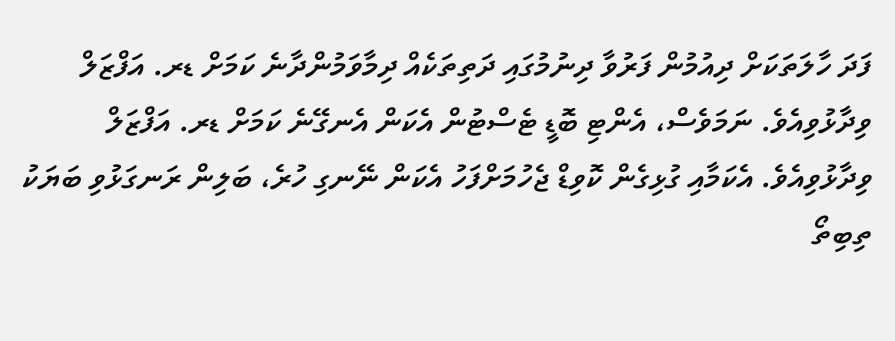ފަދަ ހާލަތަކަށް ދިއުމުން ފަރުވާ ދިނުމުގައި ދަތިތަކެއް ދިމާވަމުންދާނެ ކަމަށް ޑރ. އަފްޒަލް ވިދާޅުވިއެވެ. ނަމަވެސް، އެންޓި ބޮޑީ ޓެސްޓުން އެކަން އެނގޭނެ ކަމަށް ޑރ. އަފްޒަލް ވިދާޅުވިއެވެ. އެކަމާއި ގުޅިގެން ކޮވިޑް ޖެހުމަށްފަހު އެކަން ނޭނގި ހުރެ، ބަލިން ރަނގަޅުވި ބަޔަކު ތިބިތޯ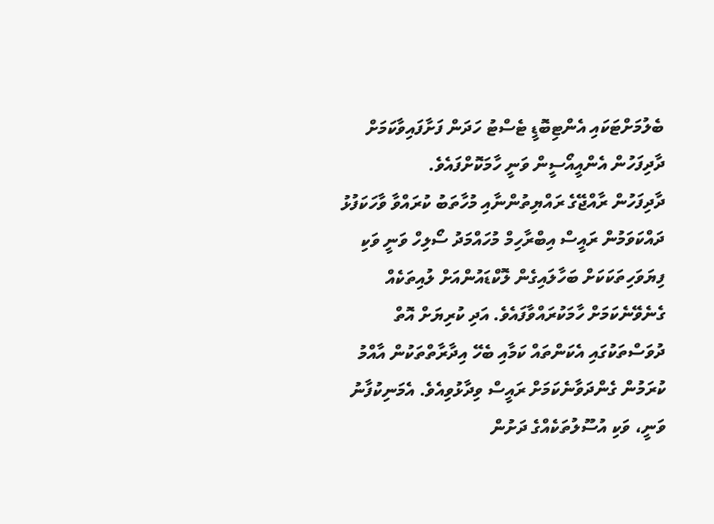ބެލުމަށްޓަކައި އެންޓިބޮޑީ ޓެސްޓު ހަދަން ފަށާފައިވާކަމަށް ދާދިފަހުން އެންއީއޯސީން ވަނީ ހާމަކޮށްފައެވެ.
ދާދިފަހުން ރާއްޖޭގެ ރައްޔިތުންނާއި މުހާތަބު ކުރައްވާ ވާހަކަފުޅު ދައްކަވަމުން ރައީސް އިބްރާހިމް މުހައްމަދު ސޯލިހް ވަނީ ވަކި ފިޔަވަހިތަކަކަށް ބަހާލައިގެން ލޮކްޑައުންއަށް ލުއިތަކެއް ގެނެވޭނެކަމަށް ހާމަކުރައްވާފައެވެ. އަދި ކުރިޔަށް އޮތް ދުވަސްތަކުގައި އެކަންތައް ކަމާއި ބެހޭ އިދާރާތްތަކުން އާއްމު ކުރަމުން ގެންދަވާނެކަމަށް ރައީސް ވިދާޅުވިއެވެ. އެމަނިކުފާނު ވަނީ، ވަކި އުސޫލުތަކެއްގެ ދަށުން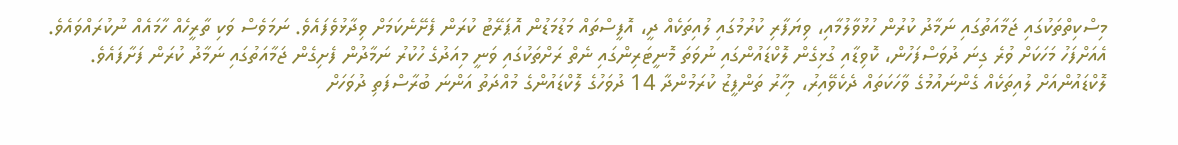މިސްކިތްތަކުގައި ޖަމާއަތުގައި ނަމާދު ކުރުން ހުޅުވާލުމާއި، ވިޔަފާރި ކުރުމުގައި ލުއިތަކެއް ދީ، އޮފީސްތައް މަޑުމަޑުން އޮޕަރޭޓު ކުރަން ފެށޭނެކަމަށް ވިދާޅުވެފައެވެ. ނަމަވެސް ވަކި ތާރީހެއް ހާމައެއް ނުކުރައްވައެވެ.
އެއަށްފަހު މަހަކަށް ވުރެ ގިނަ ދުވަސްފަހުން، ކޮވިޑާއި ގުޅިގެން ލޮކްޑައުންގައި ނުވަތަ މޮނީޓަރިންގައި ނެތް ރަށްތަކުގައި ވަނީ މިއަދުގެ ހުކުރު ނަމާދުން ފެށިގެން ޖަމާއަތުގައި ނަމާދު ކުރަން ފަށާފައެވެ.
ލޮކްޑައުންއަށް ލުއިތަކެއް ގެންނައުމުގެ ވާހަކަތައް ދެކެވޭއިރު، މިހާރު ތަންފީޒު ކުރަމުންދާ 14 ދުވަހުގެ ލޮކްޑައުންގެ މުއްދަތު އަންނަ ބުރާސްފަތި ދުވަހަށް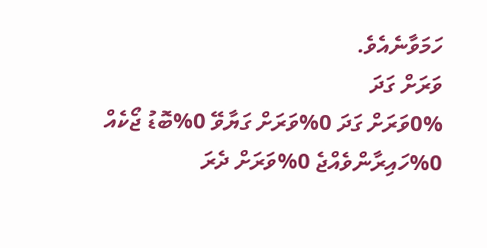ހަމަވާނެއެވެ.
ވަރަށް ގަދަ
0%ވަރަށް ގަދަ 0%ވަރަށް ގަޔާވޭ 0%ބޮޑު ޖޯކެއް 0%ހައިރާންވެއްޖެ 0%ވަރަށް ދެރަ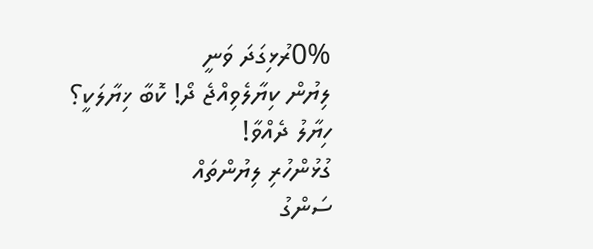0%ރުޅިގަދަ ވަނީ
ލިޔުން ކިޔާލެވިއްޖެ ދޯ! ކޮބާ ޚިޔާލަކީ؟
ހިޔާލު ދެއްވާ!
ގުޅުންހުރި ލިޔުންތައް
ސަންގު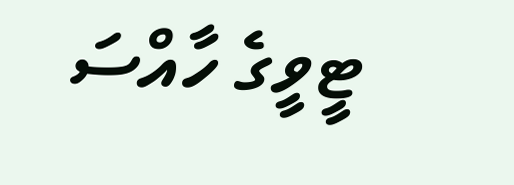ޓީވީގެ ހާއްސަ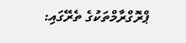ޕްރޮގްރާމްތަކުގެ ތެރޭގައި: